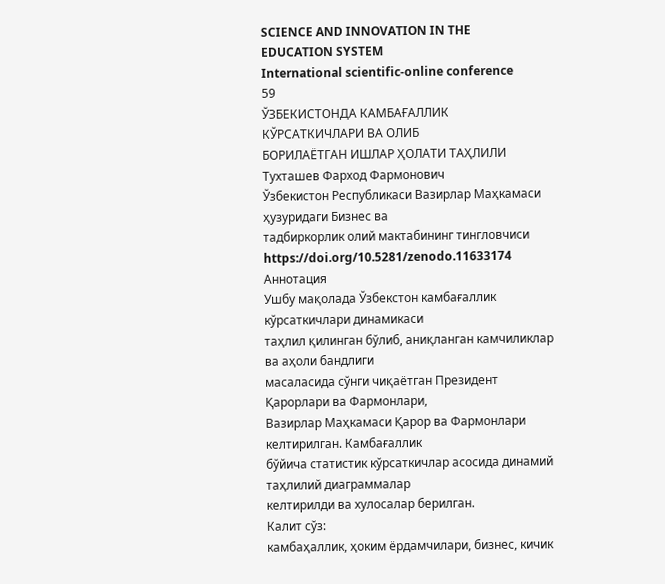SCIENCE AND INNOVATION IN THE
EDUCATION SYSTEM
International scientific-online conference
59
ЎЗБЕКИСТОНДА КАМБАҒАЛЛИК КЎРСАТКИЧЛАРИ ВА ОЛИБ
БОРИЛАЁТГАН ИШЛАР ҲОЛАТИ ТАҲЛИЛИ
Тухташев Фарход Фармонович
Ўзбекистон Республикаси Вазирлар Маҳкамаси ҳузуридаги Бизнес ва
тадбиркорлик олий мактабининг тингловчиси
https://doi.org/10.5281/zenodo.11633174
Аннотация
Ушбу мақолада Ўзбекстон камбағаллик кўрсаткичлари динамикаси
таҳлил қилинган бўлиб, аниқланган камчиликлар ва аҳоли бандлиги
масаласида сўнги чиқаётган Президент Қарорлари ва Фармонлари,
Вазирлар Маҳкамаси Қарор ва Фармонлари келтирилган. Камбағаллик
бўйича статистик кўрсаткичлар асосида динамий таҳлилий диаграммалар
келтирилди ва хулосалар берилган.
Калит сўз:
камбаҳаллик, ҳоким ёрдамчилари, бизнес, кичик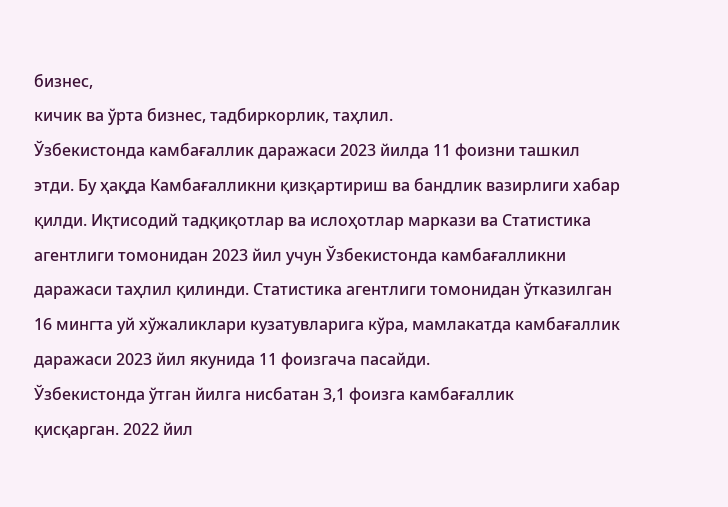бизнес,
кичик ва ўрта бизнес, тадбиркорлик, таҳлил.
Ўзбекистонда камбағаллик даражаси 2023 йилда 11 фоизни ташкил
этди. Бу ҳақда Камбағалликни қизқартириш ва бандлик вазирлиги хабар
қилди. Иқтисодий тадқиқотлар ва ислоҳотлар маркази ва Статистика
агентлиги томонидан 2023 йил учун Ўзбекистонда камбағалликни
даражаси таҳлил қилинди. Статистика агентлиги томонидан ўтказилган
16 мингта уй хўжаликлари кузатувларига кўра, мамлакатда камбағаллик
даражаси 2023 йил якунида 11 фоизгача пасайди.
Ўзбекистонда ўтган йилга нисбатан 3,1 фоизга камбағаллик
қисқарган. 2022 йил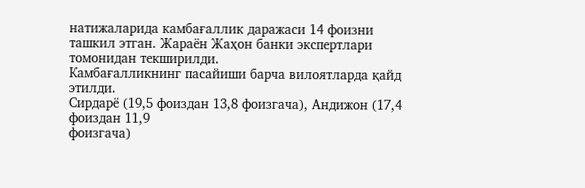натижаларида камбағаллик даражаси 14 фоизни
ташкил этган. Жараён Жаҳон банки экспертлари томонидан текширилди.
Камбағалликнинг пасайиши барча вилоятларда қайд этилди.
Сирдарё (19,5 фоиздан 13,8 фоизгача), Андижон (17,4 фоиздан 11,9
фоизгача)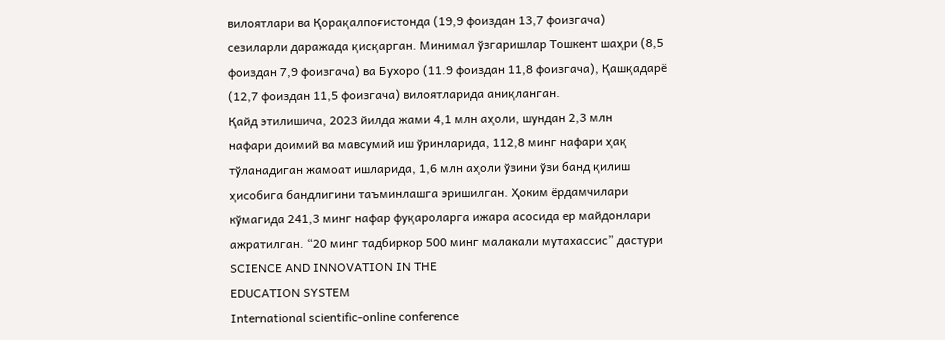вилоятлари ва Қорақалпоғистонда (19,9 фоиздан 13,7 фоизгача)
сезиларли даражада қисқарган. Минимал ўзгаришлар Тошкент шаҳри (8,5
фоиздан 7,9 фоизгача) ва Бухоро (11.9 фоиздан 11,8 фоизгача), Қашқадарё
(12,7 фоиздан 11,5 фоизгача) вилоятларида аниқланган.
Қайд этилишича, 2023 йилда жами 4,1 млн аҳоли, шундан 2,3 млн
нафари доимий ва мавсумий иш ўринларида, 112,8 минг нафари ҳақ
тўланадиган жамоат ишларида, 1,6 млн аҳоли ўзини ўзи банд қилиш
ҳисобига бандлигини таъминлашга эришилган. Ҳоким ёрдамчилари
кўмагида 241,3 минг нафар фуқароларга ижара асосида ер майдонлари
ажратилган. “20 минг тадбиркор 500 минг малакали мутахассис” дастури
SCIENCE AND INNOVATION IN THE
EDUCATION SYSTEM
International scientific-online conference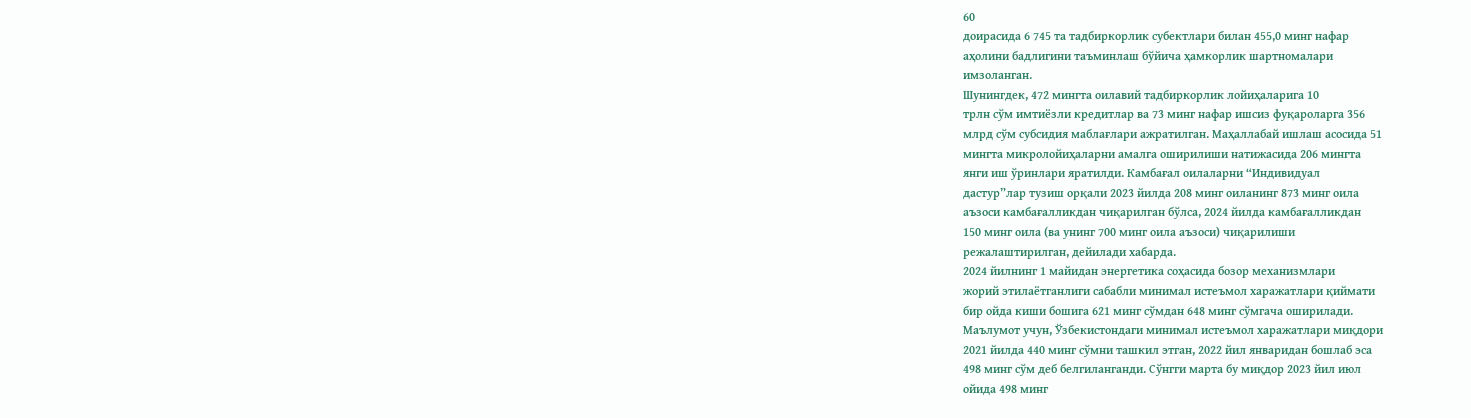60
доирасида 6 745 та тадбиркорлик субектлари билан 455,0 минг нафар
аҳолини бадлигини таъминлаш бўйича ҳамкорлик шартномалари
имзоланган.
Шунингдек, 472 мингта оилавий тадбиркорлик лойиҳаларига 10
трлн сўм имтиёзли кредитлар ва 73 минг нафар ишсиз фуқароларга 356
млрд сўм субсидия маблағлари ажратилган. Маҳаллабай ишлаш асосида 51
мингта микролойиҳаларни амалга оширилиши натижасида 206 мингта
янги иш ўринлари яратилди. Камбағал оилаларни “Индивидуал
дастур”лар тузиш орқали 2023 йилда 208 минг оиланинг 873 минг оила
аъзоси камбағалликдан чиқарилган бўлса, 2024 йилда камбағалликдан
150 минг оила (ва унинг 700 минг оила аъзоси) чиқарилиши
режалаштирилган, дейилади хабарда.
2024 йилнинг 1 майидан энергетика соҳасида бозор механизмлари
жорий этилаётганлиги сабабли минимал истеъмол харажатлари қиймати
бир ойда киши бошига 621 минг сўмдан 648 минг сўмгача оширилади.
Маълумот учун, Ўзбекистондаги минимал истеъмол харажатлари миқдори
2021 йилда 440 минг сўмни ташкил этган, 2022 йил январидан бошлаб эса
498 минг сўм деб белгиланганди. Сўнгги марта бу миқдор 2023 йил июл
ойида 498 минг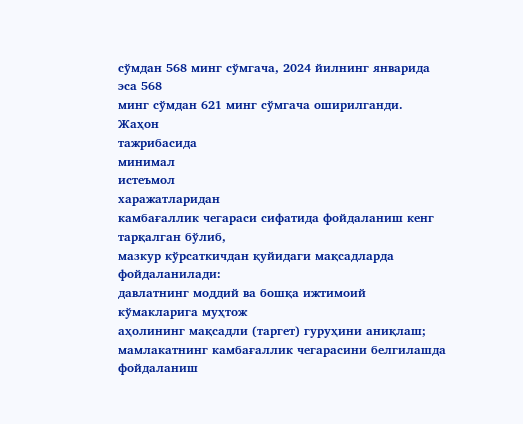сўмдан 568 минг сўмгача, 2024 йилнинг январида эса 568
минг сўмдан 621 минг сўмгача оширилганди.
Жаҳон
тажрибасида
минимал
истеъмол
харажатларидан
камбағаллик чегараси сифатида фойдаланиш кенг тарқалган бўлиб,
мазкур кўрсаткичдан қуйидаги мақсадларда фойдаланилади:
давлатнинг моддий ва бошқа ижтимоий кўмакларига муҳтож
аҳолининг мақсадли (таргет) гуруҳини аниқлаш;
мамлакатнинг камбағаллик чегарасини белгилашда фойдаланиш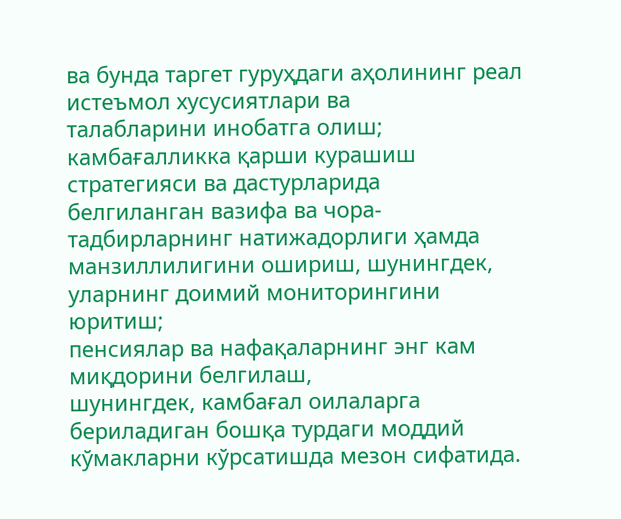ва бунда таргет гуруҳдаги аҳолининг реал истеъмол хусусиятлари ва
талабларини инобатга олиш;
камбағалликка қарши курашиш стратегияси ва дастурларида
белгиланган вазифа ва чора-тадбирларнинг натижадорлиги ҳамда
манзиллилигини ошириш, шунингдек, уларнинг доимий мониторингини
юритиш;
пенсиялар ва нафақаларнинг энг кам миқдорини белгилаш,
шунингдек, камбағал оилаларга бериладиган бошқа турдаги моддий
кўмакларни кўрсатишда мезон сифатида.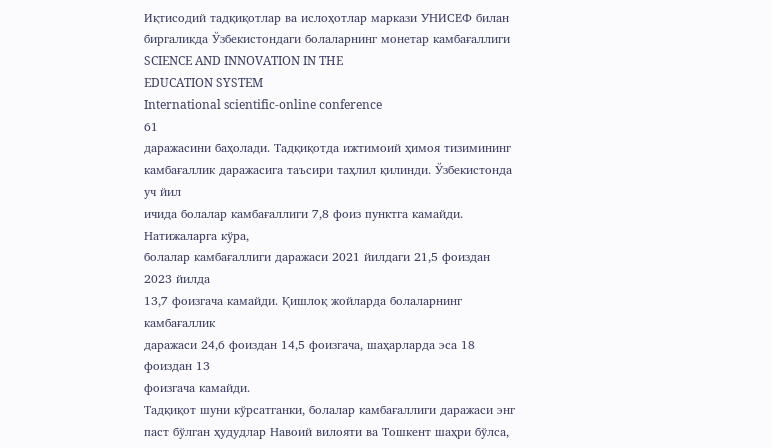Иқтисодий тадқиқотлар ва ислоҳотлар маркази УНИCЕФ билан
биргаликда Ўзбекистондаги болаларнинг монетар камбағаллиги
SCIENCE AND INNOVATION IN THE
EDUCATION SYSTEM
International scientific-online conference
61
даражасини баҳолади. Тадқиқотда ижтимоий ҳимоя тизимининг
камбағаллик даражасига таъсири таҳлил қилинди. Ўзбекистонда уч йил
ичида болалар камбағаллиги 7,8 фоиз пунктга камайди. Натижаларга кўра,
болалар камбағаллиги даражаси 2021 йилдаги 21,5 фоиздан 2023 йилда
13,7 фоизгача камайди. Қишлоқ жойларда болаларнинг камбағаллик
даражаси 24,6 фоиздан 14,5 фоизгача, шаҳарларда эса 18 фоиздан 13
фоизгача камайди.
Тадқиқот шуни кўрсатганки, болалар камбағаллиги даражаси энг
паст бўлган ҳудудлар Навоий вилояти ва Тошкент шаҳри бўлса,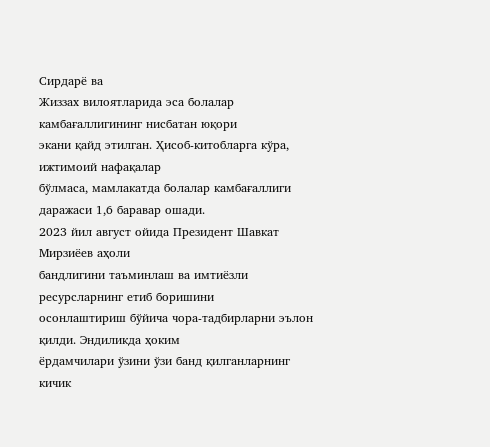Сирдарё ва
Жиззах вилоятларида эса болалар камбағаллигининг нисбатан юқори
экани қайд этилган. Ҳисоб-китобларга кўра, ижтимоий нафақалар
бўлмаса, мамлакатда болалар камбағаллиги даражаси 1,6 баравар ошади.
2023 йил август ойида Президент Шавкат Мирзиёев аҳоли
бандлигини таъминлаш ва имтиёзли ресурсларнинг етиб боришини
осонлаштириш бўйича чора-тадбирларни эълон қилди. Эндиликда ҳоким
ёрдамчилари ўзини ўзи банд қилганларнинг кичик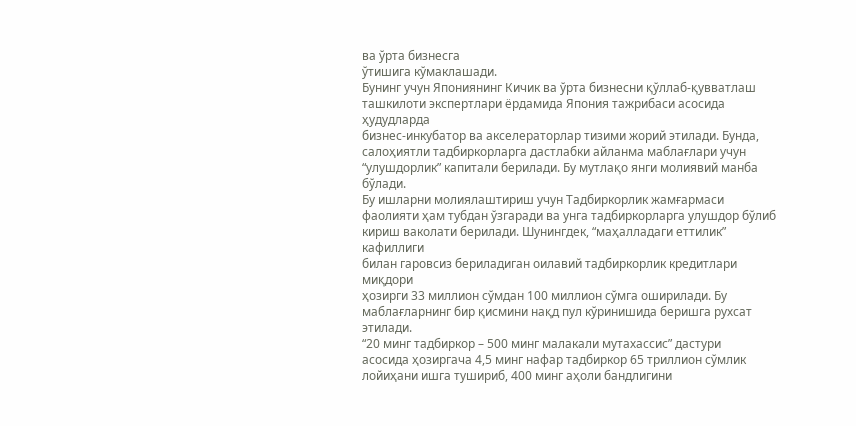ва ўрта бизнесга
ўтишига кўмаклашади.
Бунинг учун Япониянинг Кичик ва ўрта бизнесни қўллаб-қувватлаш
ташкилоти экспертлари ёрдамида Япония тажрибаси асосида ҳудудларда
бизнес-инкубатор ва акселераторлар тизими жорий этилади. Бунда,
салоҳиятли тадбиркорларга дастлабки айланма маблағлари учун
“улушдорлик” капитали берилади. Бу мутлақо янги молиявий манба
бўлади.
Бу ишларни молиялаштириш учун Тадбиркорлик жамғармаси
фаолияти ҳам тубдан ўзгаради ва унга тадбиркорларга улушдор бўлиб
кириш ваколати берилади. Шунингдек, “маҳалладаги еттилик” кафиллиги
билан гаровсиз бериладиган оилавий тадбиркорлик кредитлари миқдори
ҳозирги 33 миллион сўмдан 100 миллион сўмга оширилади. Бу
маблағларнинг бир қисмини нақд пул кўринишида беришга рухсат
этилади.
“20 минг тадбиркор – 500 минг малакали мутахассис” дастури
асосида ҳозиргача 4,5 минг нафар тадбиркор 65 триллион сўмлик
лойиҳани ишга тушириб, 400 минг аҳоли бандлигини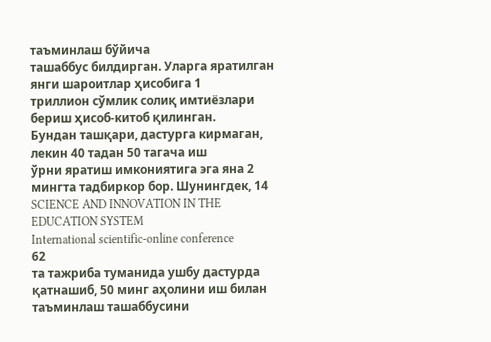таъминлаш бўйича
ташаббус билдирган. Уларга яратилган янги шароитлар ҳисобига 1
триллион сўмлик солиқ имтиёзлари бериш ҳисоб-китоб қилинган.
Бундан ташқари, дастурга кирмаган, лекин 40 тадан 50 тагача иш
ўрни яратиш имкониятига эга яна 2 мингта тадбиркор бор. Шунингдек, 14
SCIENCE AND INNOVATION IN THE
EDUCATION SYSTEM
International scientific-online conference
62
та тажриба туманида ушбу дастурда қатнашиб, 50 минг аҳолини иш билан
таъминлаш ташаббусини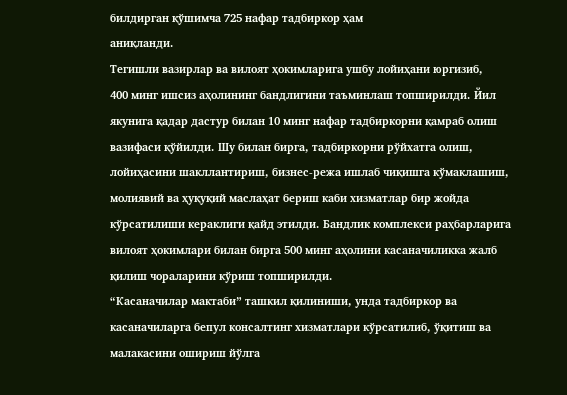билдирган қўшимча 725 нафар тадбиркор ҳам
аниқланди.
Тегишли вазирлар ва вилоят ҳокимларига ушбу лойиҳани юргизиб,
400 минг ишсиз аҳолининг бандлигини таъминлаш топширилди. Йил
якунига қадар дастур билан 10 минг нафар тадбиркорни қамраб олиш
вазифаси қўйилди. Шу билан бирга, тадбиркорни рўйхатга олиш,
лойиҳасини шакллантириш, бизнес-режа ишлаб чиқишга кўмаклашиш,
молиявий ва ҳуқуқий маслаҳат бериш каби хизматлар бир жойда
кўрсатилиши кераклиги қайд этилди. Бандлик комплекси раҳбарларига
вилоят ҳокимлари билан бирга 500 минг аҳолини касаначиликка жалб
қилиш чораларини кўриш топширилди.
“Касаначилар мактаби” ташкил қилиниши, унда тадбиркор ва
касаначиларга бепул консалтинг хизматлари кўрсатилиб, ўқитиш ва
малакасини ошириш йўлга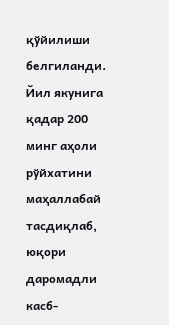қўйилиши белгиланди. Йил якунига қадар 200
минг аҳоли рўйхатини маҳаллабай тасдиқлаб, юқори даромадли касб-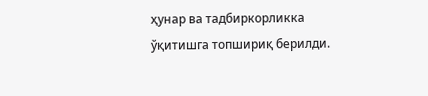ҳунар ва тадбиркорликка ўқитишга топшириқ берилди.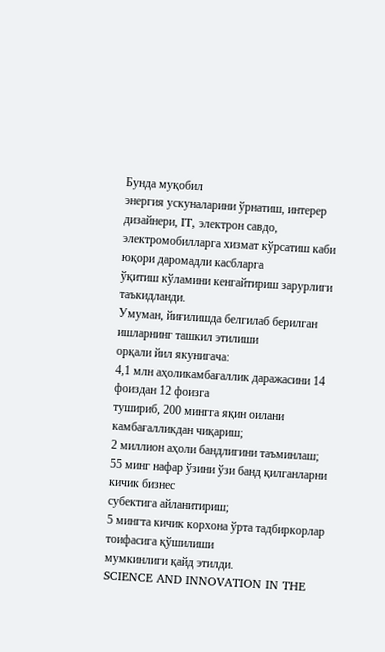Бунда муқобил
энергия ускуналарини ўрнатиш, интерер дизайнери, IT, электрон савдо,
электромобилларга хизмат кўрсатиш каби юқори даромадли касбларга
ўқитиш кўламини кенгайтириш зарурлиги таъкидланди.
Умуман, йиғилишда белгилаб берилган ишларнинг ташкил этилиши
орқали йил якунигача:
4,1 млн аҳоликамбағаллик даражасини 14 фоиздан 12 фоизга
тушириб, 200 мингга яқин оилани камбағалликдан чиқариш;
2 миллион аҳоли бандлигини таъминлаш;
55 минг нафар ўзини ўзи банд қилганларни кичик бизнес
субектига айланитириш;
5 мингта кичик корхона ўрта тадбиркорлар тоифасига қўшилиши
мумкинлиги қайд этилди.
SCIENCE AND INNOVATION IN THE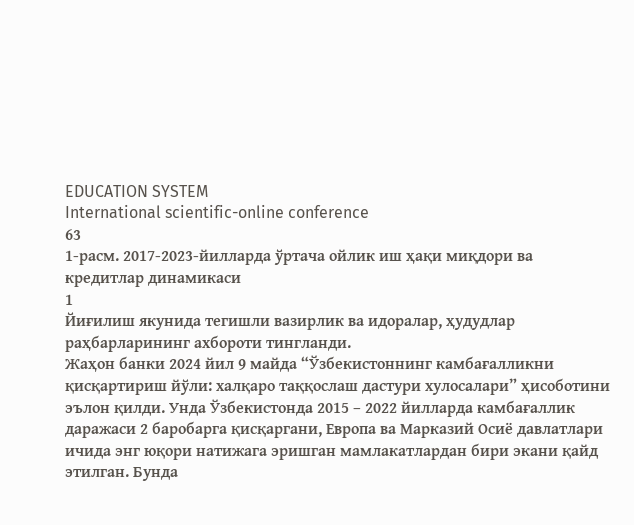EDUCATION SYSTEM
International scientific-online conference
63
1-расм. 2017-2023-йилларда ўртача ойлик иш ҳақи миқдори ва
кредитлар динамикаси
1
Йиғилиш якунида тегишли вазирлик ва идоралар, ҳудудлар
раҳбарларининг ахбороти тингланди.
Жаҳон банки 2024 йил 9 майда “Ўзбекистоннинг камбағалликни
қисқартириш йўли: халқаро таққослаш дастури хулосалари” ҳисоботини
эълон қилди. Унда Ўзбекистонда 2015 – 2022 йилларда камбағаллик
даражаси 2 баробарга қисқаргани, Европа ва Марказий Осиё давлатлари
ичида энг юқори натижага эришган мамлакатлардан бири экани қайд
этилган. Бунда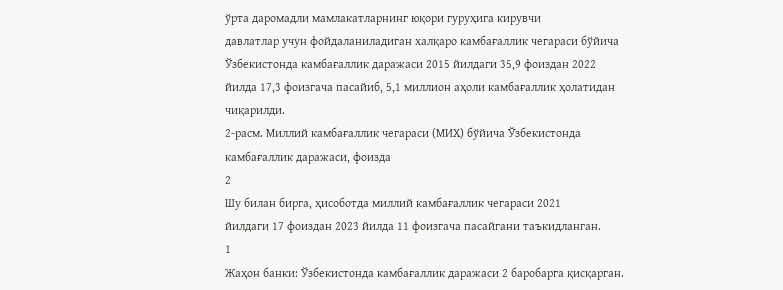ўрта даромадли мамлакатларнинг юқори гуруҳига кирувчи
давлатлар учун фойдаланиладиган халқаро камбағаллик чегараси бўйича
Ўзбекистонда камбағаллик даражаси 2015 йилдаги 35,9 фоиздан 2022
йилда 17,3 фоизгача пасайиб, 5,1 миллион аҳоли камбағаллик ҳолатидан
чиқарилди.
2-расм. Миллий камбағаллик чегараси (МИХ) бўйича Ўзбекистонда
камбағаллик даражаси, фоизда
2
Шу билан бирга, ҳисоботда миллий камбағаллик чегараси 2021
йилдаги 17 фоиздан 2023 йилда 11 фоизгача пасайгани таъкидланган.
1
Жаҳон банки: Ўзбекистонда камбағаллик даражаси 2 баробарга қисқарган.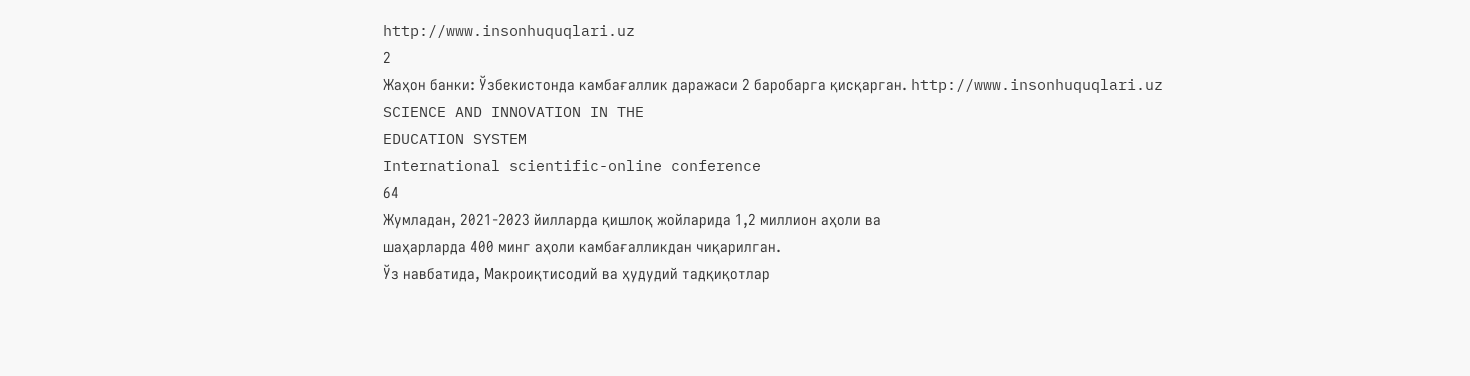http://www.insonhuquqlari.uz
2
Жаҳон банки: Ўзбекистонда камбағаллик даражаси 2 баробарга қисқарган. http://www.insonhuquqlari.uz
SCIENCE AND INNOVATION IN THE
EDUCATION SYSTEM
International scientific-online conference
64
Жумладан, 2021-2023 йилларда қишлоқ жойларида 1,2 миллион аҳоли ва
шаҳарларда 400 минг аҳоли камбағалликдан чиқарилган.
Ўз навбатида, Макроиқтисодий ва ҳудудий тадқиқотлар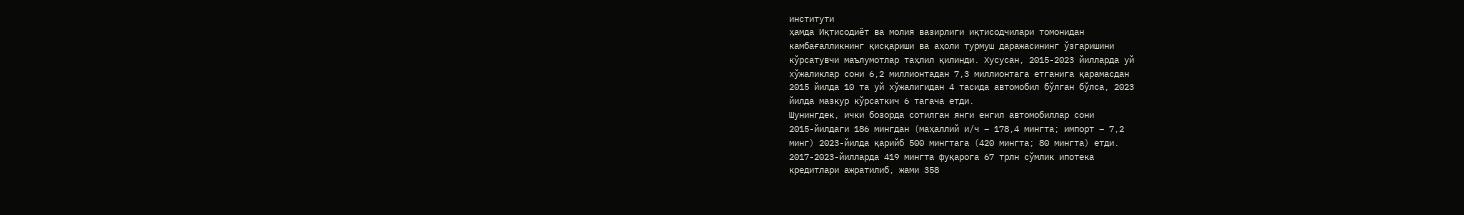институти
ҳамда Иқтисодиёт ва молия вазирлиги иқтисодчилари томонидан
камбағалликнинг қисқариши ва аҳоли турмуш даражасининг ўзгаришини
кўрсатувчи маълумотлар таҳлил қилинди. Хусусан, 2015-2023 йилларда уй
хўжаликлар сони 6,2 миллионтадан 7,3 миллионтага етганига қарамасдан
2015 йилда 10 та уй хўжалигидан 4 тасида автомобил бўлган бўлса, 2023
йилда мазкур кўрсаткич 6 тагача етди.
Шунингдек, ички бозорда сотилган янги енгил автомобиллар сони
2015-йилдаги 186 мингдан (маҳаллий и/ч – 178,4 мингта; импорт – 7,2
минг) 2023-йилда қарийб 500 мингтага (420 мингта; 80 мингта) етди.
2017-2023-йилларда 419 мингта фуқарога 67 трлн сўмлик ипотека
кредитлари ажратилиб, жами 358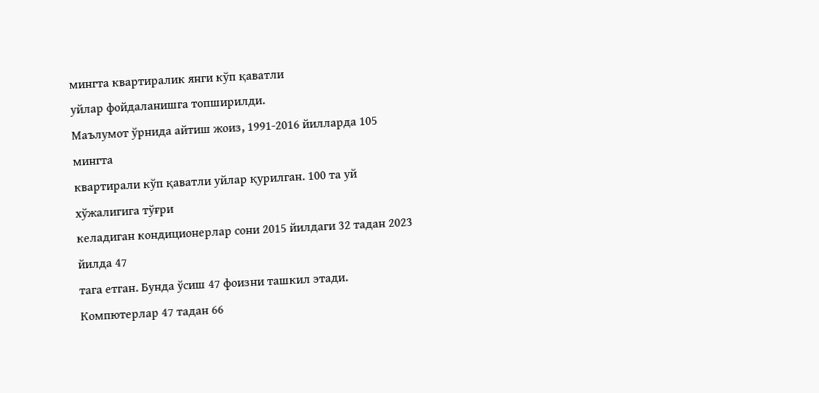мингта квартиралик янги кўп қаватли
уйлар фойдаланишга топширилди.
Маълумот ўрнида айтиш жоиз, 1991-2016 йилларда 105 мингта
квартирали кўп қаватли уйлар қурилган. 100 та уй хўжалигига тўғри
келадиган кондиционерлар сони 2015 йилдаги 32 тадан 2023 йилда 47
тага етган. Бунда ўсиш 47 фоизни ташкил этади. Компютерлар 47 тадан 66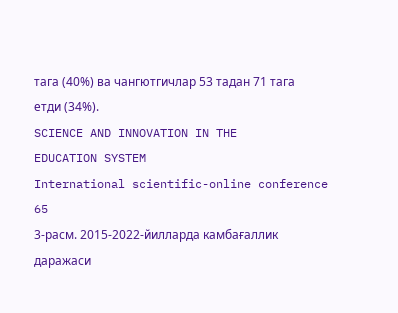тага (40%) ва чангютгичлар 53 тадан 71 тага етди (34%).
SCIENCE AND INNOVATION IN THE
EDUCATION SYSTEM
International scientific-online conference
65
3-расм. 2015-2022-йилларда камбағаллик даражаси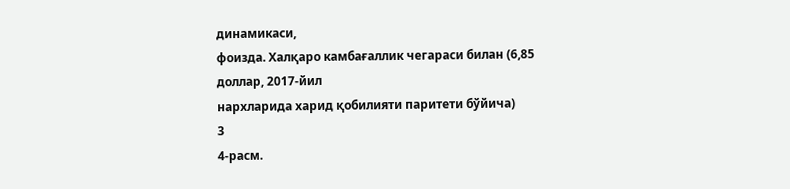динамикаси,
фоизда. Халқаро камбағаллик чегараси билан (6,85 доллар, 2017-йил
нархларида харид қобилияти паритети бўйича)
3
4-расм.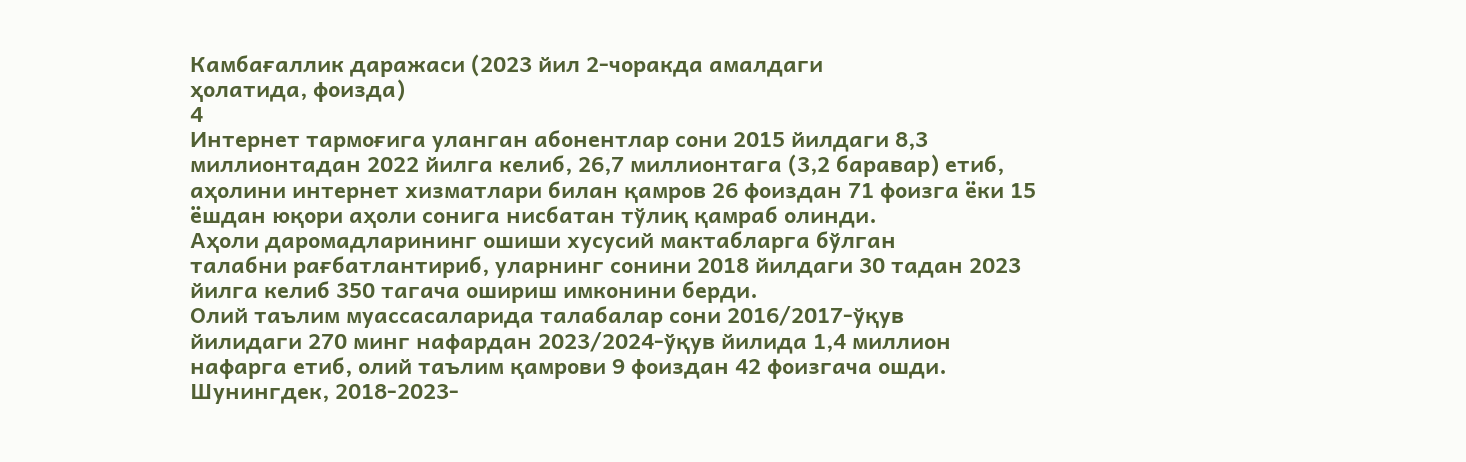Камбағаллик даражаси (2023 йил 2-чоракда амалдаги
ҳолатида, фоизда)
4
Интернет тармоғига уланган абонентлар сони 2015 йилдаги 8,3
миллионтадан 2022 йилга келиб, 26,7 миллионтага (3,2 баравар) етиб,
аҳолини интернет хизматлари билан қамров 26 фоиздан 71 фоизга ёки 15
ёшдан юқори аҳоли сонига нисбатан тўлиқ қамраб олинди.
Аҳоли даромадларининг ошиши хусусий мактабларга бўлган
талабни рағбатлантириб, уларнинг сонини 2018 йилдаги 30 тадан 2023
йилга келиб 350 тагача ошириш имконини берди.
Олий таълим муассасаларида талабалар сони 2016/2017-ўқув
йилидаги 270 минг нафардан 2023/2024-ўқув йилида 1,4 миллион
нафарга етиб, олий таълим қамрови 9 фоиздан 42 фоизгача ошди.
Шунингдек, 2018-2023-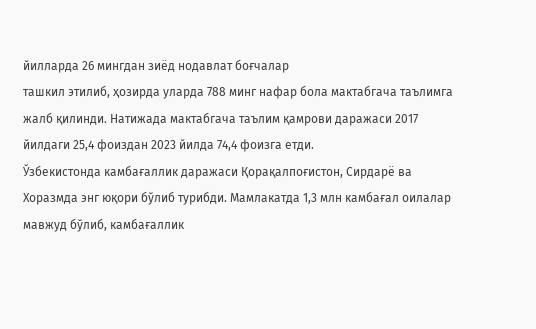йилларда 26 мингдан зиёд нодавлат боғчалар
ташкил этилиб, ҳозирда уларда 788 минг нафар бола мактабгача таълимга
жалб қилинди. Натижада мактабгача таълим қамрови даражаси 2017
йилдаги 25,4 фоиздан 2023 йилда 74,4 фоизга етди.
Ўзбекистонда камбағаллик даражаси Қорақалпоғистон, Сирдарё ва
Хоразмда энг юқори бўлиб турибди. Мамлакатда 1,3 млн камбағал оилалар
мавжуд бўлиб, камбағаллик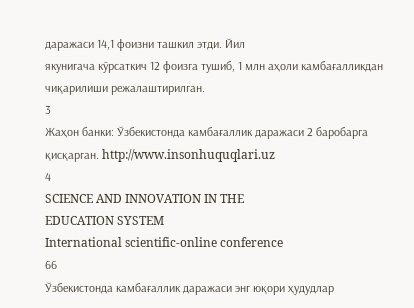даражаси 14,1 фоизни ташкил этди. Йил
якунигача кўрсаткич 12 фоизга тушиб, 1 млн аҳоли камбағалликдан
чиқарилиши режалаштирилган.
3
Жаҳон банки: Ўзбекистонда камбағаллик даражаси 2 баробарга қисқарган. http://www.insonhuquqlari.uz
4
SCIENCE AND INNOVATION IN THE
EDUCATION SYSTEM
International scientific-online conference
66
Ўзбекистонда камбағаллик даражаси энг юқори ҳудудлар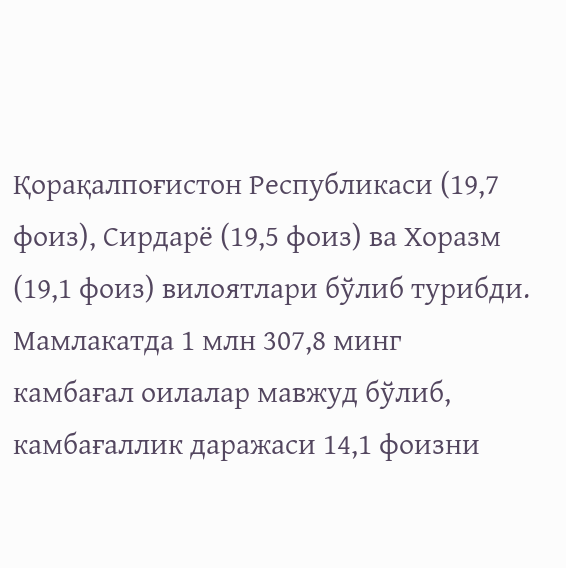Қорақалпоғистон Республикаси (19,7 фоиз), Сирдарё (19,5 фоиз) ва Хоразм
(19,1 фоиз) вилоятлари бўлиб турибди. Мамлакатда 1 млн 307,8 минг
камбағал оилалар мавжуд бўлиб, камбағаллик даражаси 14,1 фоизни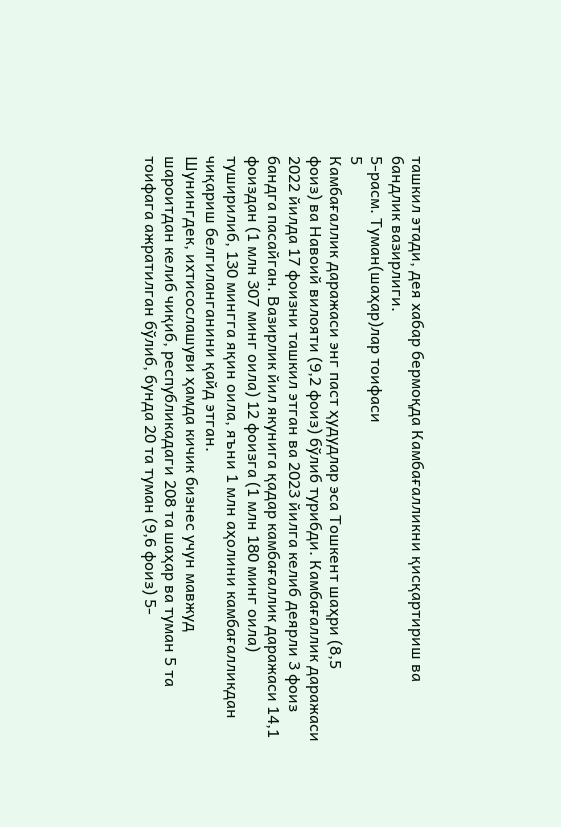ташкил этади, дея хабар бермоқда Камбағалликни қисқартириш ва
бандлик вазирлиги.
5-расм. Туман(шаҳар)лар тоифаси
5
Камбағаллик даражаси энг паст ҳудудлар эса Тошкент шаҳри (8,5
фоиз) ва Навоий вилояти (9,2 фоиз) бўлиб турибди. Камбағаллик даражаси
2022 йилда 17 фоизни ташкил этган ва 2023 йилга келиб деярли 3 фоиз
бандга пасайган. Вазирлик йил якунига қадар камбағаллик даражаси 14,1
фоиздан (1 млн 307 минг оила) 12 фоизга (1 млн 180 минг оила)
туширилиб, 130 мингга яқин оила, яъни 1 млн аҳолини камбағалликдан
чиқариш белгиланганини қайд этган.
Шунингдек, ихтисослашуви ҳамда кичик бизнес учун мавжуд
шароитдан келиб чиқиб, республикадаги 208 та шаҳар ва туман 5 та
тоифага ажратилган бўлиб, бунда 20 та туман (9,6 фоиз) 5-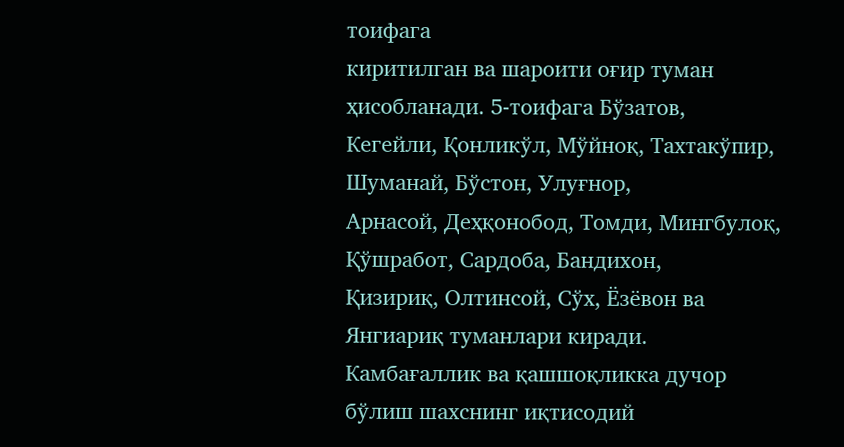тоифага
киритилган ва шароити оғир туман ҳисобланади. 5-тоифага Бўзатов,
Кегейли, Қонликўл, Мўйноқ, Тахтакўпир, Шуманай, Бўстон, Улуғнор,
Арнасой, Деҳқонобод, Томди, Мингбулоқ, Қўшработ, Сардоба, Бандихон,
Қизириқ, Олтинсой, Сўх, Ёзёвон ва Янгиариқ туманлари киради.
Камбағаллик ва қашшоқликка дучор бўлиш шахснинг иқтисодий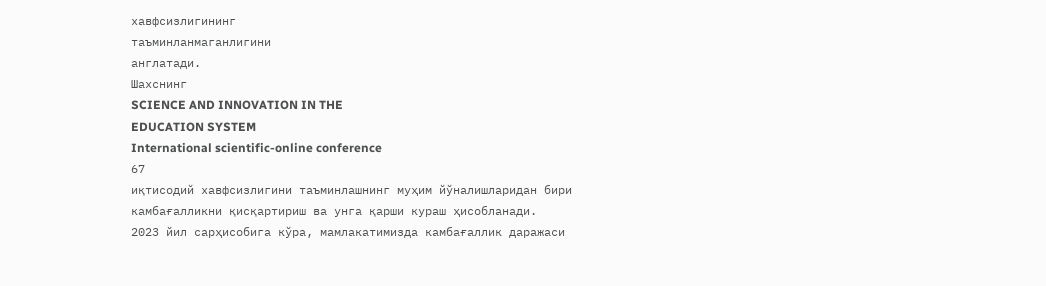хавфсизлигининг
таъминланмаганлигини
англатади.
Шахснинг
SCIENCE AND INNOVATION IN THE
EDUCATION SYSTEM
International scientific-online conference
67
иқтисодий хавфсизлигини таъминлашнинг муҳим йўналишларидан бири
камбағалликни қисқартириш ва унга қарши кураш ҳисобланади.
2023 йил сарҳисобига кўра, мамлакатимизда камбағаллик даражаси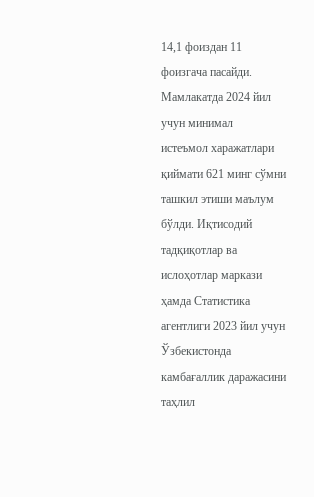14,1 фоиздан 11 фоизгача пасайди. Мамлакатда 2024 йил учун минимал
истеъмол харажатлари қиймати 621 минг сўмни ташкил этиши маълум
бўлди. Иқтисодий тадқиқотлар ва ислоҳотлар маркази ҳамда Статистика
агентлиги 2023 йил учун Ўзбекистонда камбағаллик даражасини таҳлил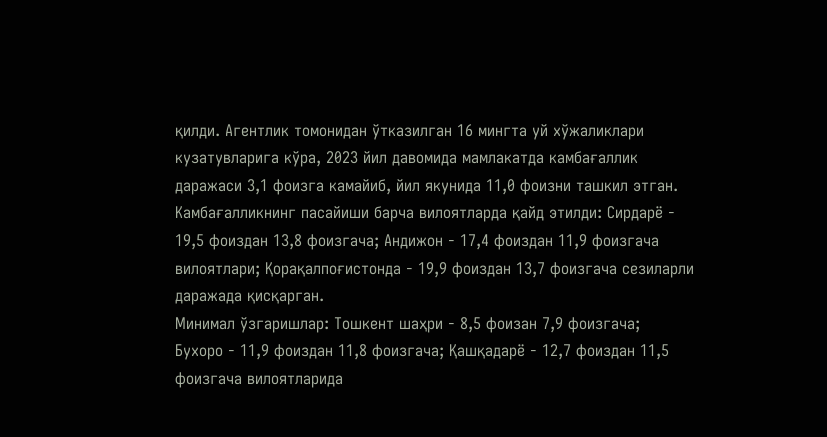қилди. Агентлик томонидан ўтказилган 16 мингта уй хўжаликлари
кузатувларига кўра, 2023 йил давомида мамлакатда камбағаллик
даражаси 3,1 фоизга камайиб, йил якунида 11,0 фоизни ташкил этган.
Камбағалликнинг пасайиши барча вилоятларда қайд этилди: Сирдарё -
19,5 фоиздан 13,8 фоизгача; Андижон - 17,4 фоиздан 11,9 фоизгача
вилоятлари; Қорақалпоғистонда - 19,9 фоиздан 13,7 фоизгача сезиларли
даражада қисқарган.
Минимал ўзгаришлар: Тошкент шаҳри - 8,5 фоизан 7,9 фоизгача;
Бухоро - 11,9 фоиздан 11,8 фоизгача; Қашқадарё - 12,7 фоиздан 11,5
фоизгача вилоятларида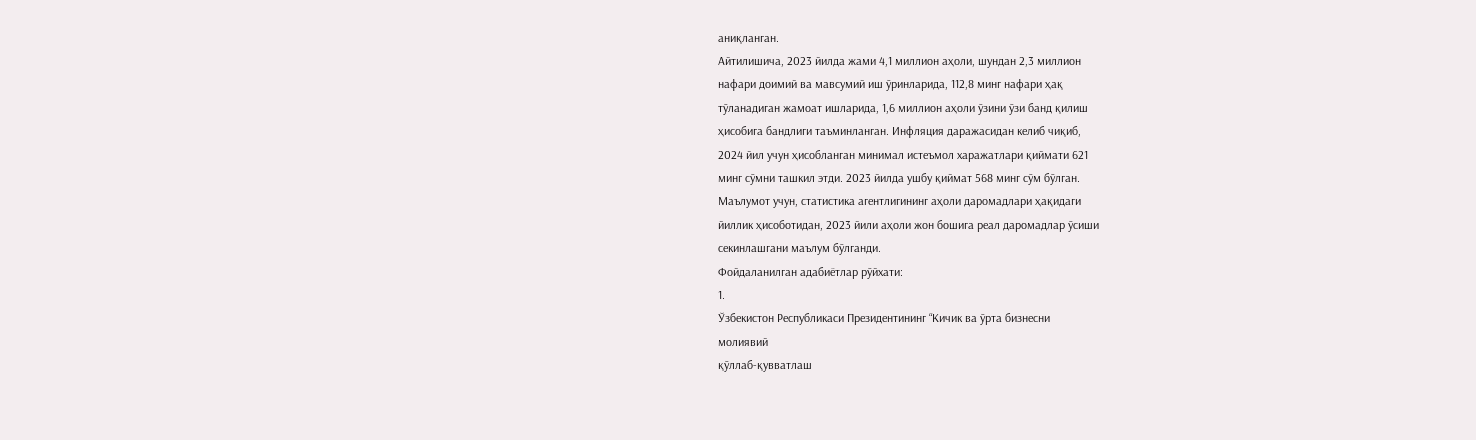аниқланган.
Айтилишича, 2023 йилда жами 4,1 миллион аҳоли, шундан 2,3 миллион
нафари доимий ва мавсумий иш ўринларида, 112,8 минг нафари ҳақ
тўланадиган жамоат ишларида, 1,6 миллион аҳоли ўзини ўзи банд қилиш
ҳисобига бандлиги таъминланган. Инфляция даражасидан келиб чиқиб,
2024 йил учун ҳисобланган минимал истеъмол харажатлари қиймати 621
минг сўмни ташкил этди. 2023 йилда ушбу қиймат 568 минг сўм бўлган.
Маълумот учун, статистика агентлигининг аҳоли даромадлари ҳақидаги
йиллик ҳисоботидан, 2023 йили аҳоли жон бошига реал даромадлар ўсиши
секинлашгани маълум бўлганди.
Фойдаланилган адабиётлар рўйхати:
1.
Ўзбекистон Республикаси Президентининг “Кичик ва ўрта бизнесни
молиявий
қўллаб-қувватлаш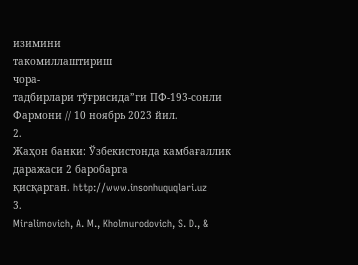изимини
такомиллаштириш
чора-
тадбирлари тўғрисида”ги ПФ-193-сонли Фармони // 10 ноябрь 2023 йил.
2.
Жаҳон банки: Ўзбекистонда камбағаллик даражаси 2 баробарга
қисқарган. http://www.insonhuquqlari.uz
3.
Miralimovich, A. M., Kholmurodovich, S. D., &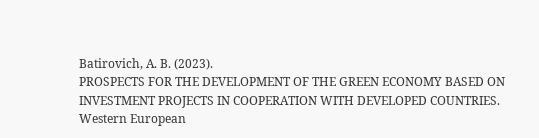Batirovich, A. B. (2023).
PROSPECTS FOR THE DEVELOPMENT OF THE GREEN ECONOMY BASED ON
INVESTMENT PROJECTS IN COOPERATION WITH DEVELOPED COUNTRIES.
Western European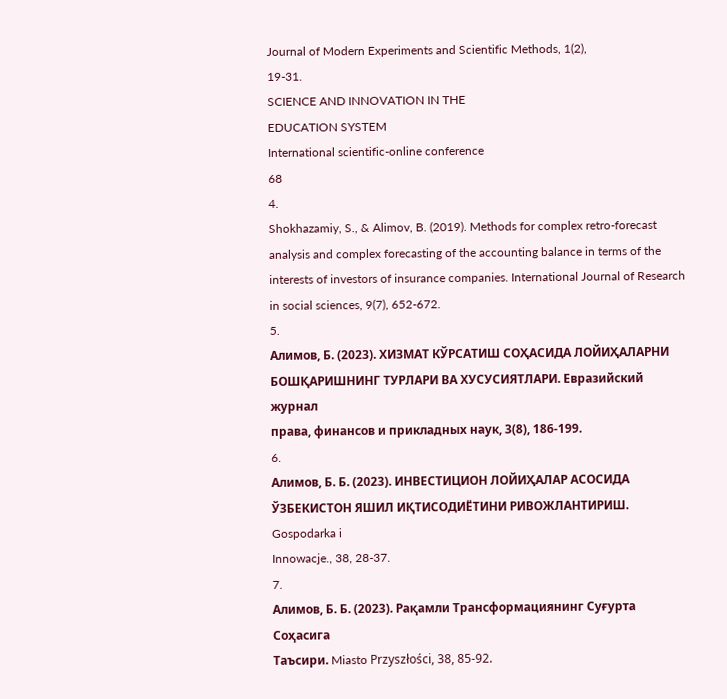Journal of Modern Experiments and Scientific Methods, 1(2),
19-31.
SCIENCE AND INNOVATION IN THE
EDUCATION SYSTEM
International scientific-online conference
68
4.
Shokhazamiy, S., & Alimov, B. (2019). Methods for complex retro-forecast
analysis and complex forecasting of the accounting balance in terms of the
interests of investors of insurance companies. International Journal of Research
in social sciences, 9(7), 652-672.
5.
Алимов, Б. (2023). ХИЗМАТ КЎРСАТИШ СОҲАСИДА ЛОЙИҲАЛАРНИ
БОШҚАРИШНИНГ ТУРЛАРИ ВА ХУСУСИЯТЛАРИ. Евразийский журнал
права, финансов и прикладных наук, 3(8), 186-199.
6.
Алимов, Б. Б. (2023). ИНВЕСТИЦИОН ЛОЙИҲАЛАР АСОСИДА
ЎЗБЕКИСТОН ЯШИЛ ИҚТИСОДИЁТИНИ РИВОЖЛАНТИРИШ. Gospodarka i
Innowacje., 38, 28-37.
7.
Алимов, Б. Б. (2023). Рақамли Трансформациянинг Суғурта Соҳасига
Таъсири. Miasto Przyszłości, 38, 85-92.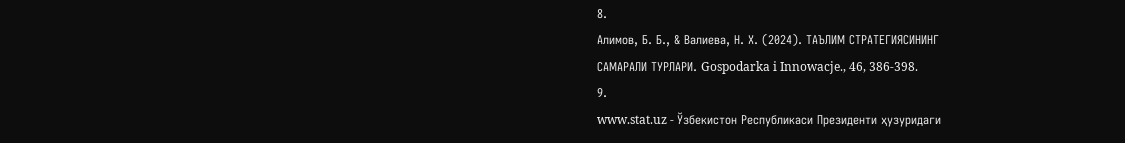8.
Алимов, Б. Б., & Валиева, Н. Х. (2024). ТАЪЛИМ СТРАТЕГИЯСИНИНГ
САМАРАЛИ ТУРЛАРИ. Gospodarka i Innowacje., 46, 386-398.
9.
www.stat.uz - Ўзбекистон Республикаси Президенти ҳузуридаги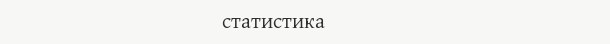статистика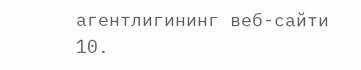агентлигининг веб-сайти
10.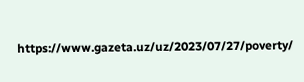https://www.gazeta.uz/uz/2023/07/27/poverty/